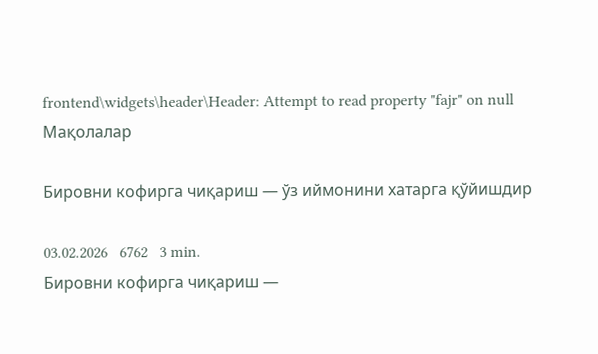frontend\widgets\header\Header: Attempt to read property "fajr" on null
Мақолалар

Бировни кофирга чиқариш — ўз иймонини хатарга қўйишдир

03.02.2026   6762   3 min.
Бировни кофирга чиқариш —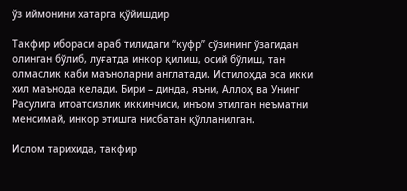ўз иймонини хатарга қўйишдир

Такфир ибораси араб тилидаги “куфр” сўзининг ўзагидан олинган бўлиб, луғатда инкор қилиш, осий бўлиш, тан олмаслик каби маъноларни англатади. Истилоҳда эса икки хил маънода келади. Бири – динда, яъни, Аллоҳ ва Унинг Расулига итоатсизлик иккинчиси, инъом этилган неъматни менсимай, инкор этишга нисбатан қўлланилган.

Ислом тарихида, такфир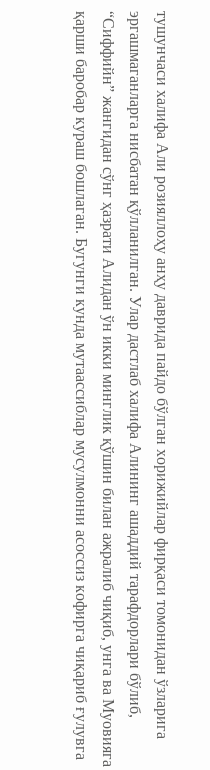тушунчаси халифа Али розияллоҳу анҳу даврида пайдо бўлган хорижийлар фирқаси томонидан ўзларига эргашмаганларга нисбатан қўлланилган. Улар дастлаб халифа Алининг ашаддий тарафдорлари бўлиб, “Сиффийн” жангидан сўнг ҳазрати Алидан ўн икки минглик қўшин билан ажралиб чиқиб, унга ва Муовияга қарши баробар кураш бошлаган. Бугунги кунда мутаассиблар мусулмонни асоссиз кофирга чиқариб ғулувга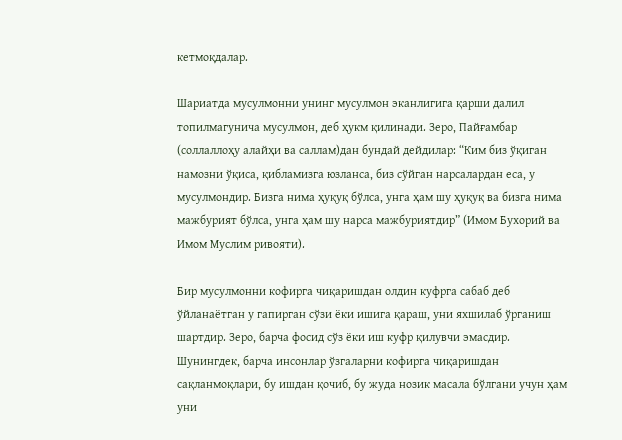кетмоқдалар.

Шариатда мусулмонни унинг мусулмон эканлигига қарши далил топилмагунича мусулмон, деб ҳукм қилинади. Зеро, Пайғамбар (соллаллоҳу алайҳи ва саллам)дан бундай дейдилар: “Ким биз ўқиган намозни ўқиса, қибламизга юзланса, биз сўйган нарсалардан еса, у мусулмондир. Бизга нима ҳуқуқ бўлса, унга ҳам шу ҳуқуқ ва бизга нима мажбурият бўлса, унга ҳам шу нарса мажбуриятдир” (Имом Бухорий ва Имом Муслим ривояти).

Бир мусулмонни кофирга чиқаришдан олдин куфрга сабаб деб ўйланаётган у гапирган сўзи ёки ишига қараш, уни яхшилаб ўрганиш шартдир. Зеро, барча фосид сўз ёки иш куфр қилувчи эмасдир. Шунингдек, барча инсонлар ўзгаларни кофирга чиқаришдан сақланмоқлари, бу ишдан қочиб, бу жуда нозик масала бўлгани учун ҳам уни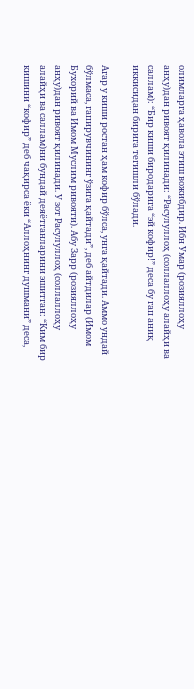олимларга ҳавола этиш вожибдир. Ибн Умар (розияллоҳу анҳу)дан ривоят қилинади: “Расулуллоҳ (соллаллоҳу алайҳи ва саллам): “Бир киши биродарига “эй кофир!” деса бу гап аниқ иккисидан бирига тегишли бўлади.

Агар у киши ростан ҳам кофир бўлса, унга қайтади. Аммо ундай бўлмаса, гапирувчининг ўзига қайтади”, деб айтдилар (Имом Бухорий ва Имом Муслим ривояти). Абу Зарр (розияллоҳу анҳу)дан ривоят қилинади. У зот Расулуллоҳ (соллаллоҳу алайҳи ва саллам)ни бундай деяётганларини эшитган: “Ким бир кишини “кофир” деб чақирса ёки “Аллоҳнинг душмани” деса,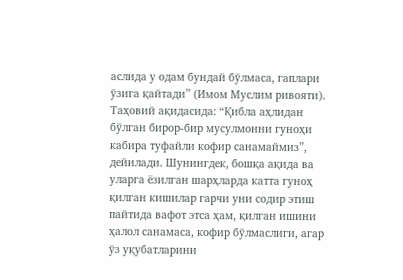аслида у одам бундай бўлмаса, гаплари ўзига қайтади” (Имом Муслим ривояти). Таҳовий ақидасида: “Қибла аҳлидан бўлган бирор-бир мусулмонни гуноҳи кабира туфайли кофир санамаймиз”, дейилади. Шунингдек, бошқа ақида ва уларга ёзилган шарҳларда катта гуноҳ қилган кишилар гарчи уни содир этиш пайтида вафот этса ҳам, қилган ишини ҳалол санамаса, кофир бўлмаслиги, агар ўз уқубатларини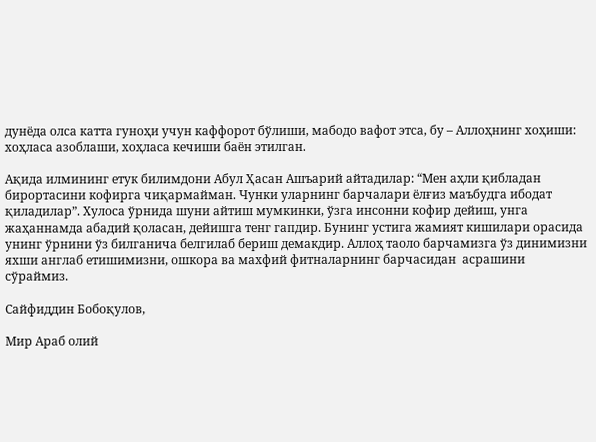дунёда олса катта гуноҳи учун каффорот бўлиши, мабодо вафот этса, бу – Аллоҳнинг хоҳиши: хоҳласа азоблаши, хоҳласа кечиши баён этилган.

Ақида илмининг етук билимдони Абул Ҳасан Ашъарий айтадилар: “Мен аҳли қибладан бирортасини кофирга чиқармайман. Чунки уларнинг барчалари ёлғиз маъбудга ибодат қиладилар”. Хулоса ўрнида шуни айтиш мумкинки, ўзга инсонни кофир дейиш, унга жаҳаннамда абадий қоласан, дейишга тенг гапдир. Бунинг устига жамият кишилари орасида унинг ўрнини ўз билганича белгилаб бериш демакдир. Аллоҳ таоло барчамизга ўз динимизни яхши англаб етишимизни, ошкора ва махфий фитналарнинг барчасидан  асрашини сўраймиз.

Сайфиддин Бобоқулов,

Мир Араб олий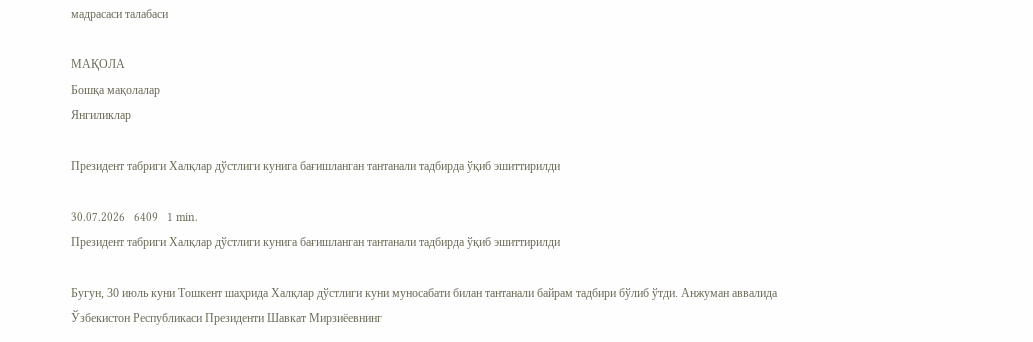мадрасаси талабаси

МАҚОЛА
Бошқа мақолалар
Янгиликлар

Президент табриги Халқлар дўстлиги кунига бағишланган тантанали тадбирда ўқиб эшиттирилди

30.07.2026   6409   1 min.
Президент табриги Халқлар дўстлиги кунига бағишланган тантанали тадбирда ўқиб эшиттирилди

Бугун, 30 июль куни Тошкент шаҳрида Халқлар дўстлиги куни муносабати билан тантанали байрам тадбири бўлиб ўтди. Анжуман аввалида Ўзбекистон Республикаси Президенти Шавкат Мирзиёевнинг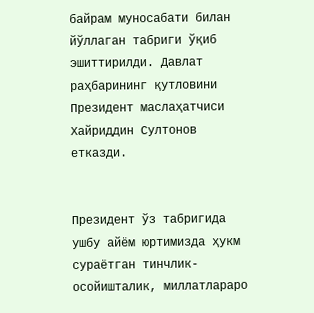байрам муносабати билан йўллаган табриги ўқиб эшиттирилди. Давлат раҳбарининг қутловини Президент маслаҳатчиси Хайриддин Султонов етказди.


Президент ўз табригида ушбу айём юртимизда ҳукм сураётган тинчлик-осойишталик, миллатлараро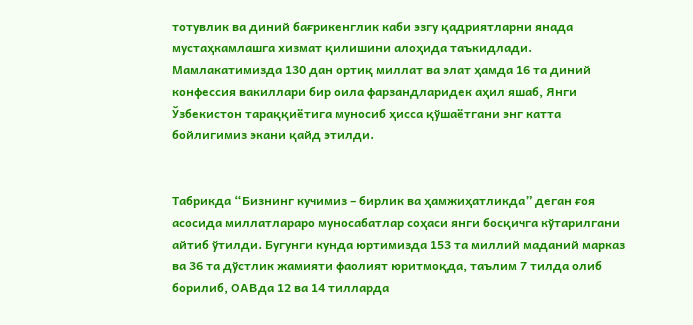тотувлик ва диний бағрикенглик каби эзгу қадриятларни янада мустаҳкамлашга хизмат қилишини алоҳида таъкидлади. Мамлакатимизда 130 дан ортиқ миллат ва элат ҳамда 16 та диний конфессия вакиллари бир оила фарзандларидек аҳил яшаб, Янги Ўзбекистон тараққиётига муносиб ҳисса қўшаётгани энг катта бойлигимиз экани қайд этилди.


Табрикда “Бизнинг кучимиз – бирлик ва ҳамжиҳатликда” деган ғоя асосида миллатлараро муносабатлар соҳаси янги босқичга кўтарилгани айтиб ўтилди. Бугунги кунда юртимизда 153 та миллий маданий марказ ва 36 та дўстлик жамияти фаолият юритмоқда, таълим 7 тилда олиб борилиб, ОАВда 12 ва 14 тилларда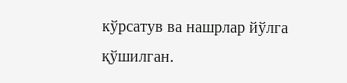кўрсатув ва нашрлар йўлга қўшилган.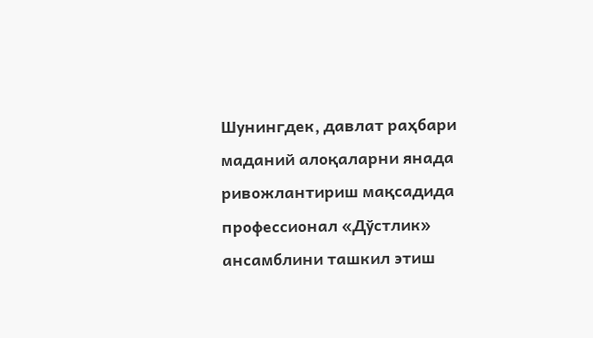Шунингдек, давлат раҳбари маданий алоқаларни янада ривожлантириш мақсадида профессионал «Дўстлик» ансамблини ташкил этиш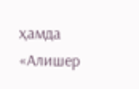ҳамда «Алишер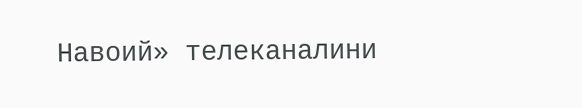Навоий» телеканалини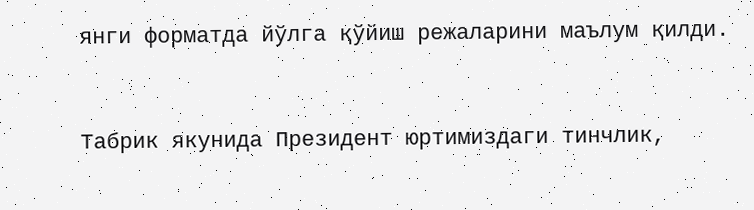янги форматда йўлга қўйиш режаларини маълум қилди.


Табрик якунида Президент юртимиздаги тинчлик,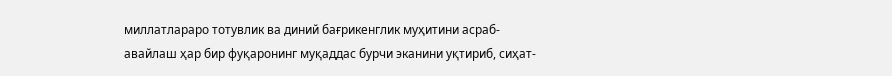миллатлараро тотувлик ва диний бағрикенглик муҳитини асраб-авайлаш ҳар бир фуқаронинг муқаддас бурчи эканини уқтириб, сиҳат-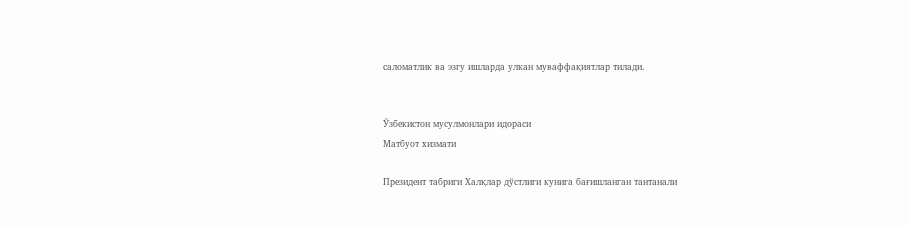саломатлик ва эзгу ишларда улкан муваффақиятлар тилади.


Ўзбекистон мусулмонлари идораси
Матбуот хизмати

Президент табриги Халқлар дўстлиги кунига бағишланган тантанали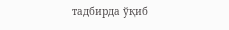тадбирда ўқиб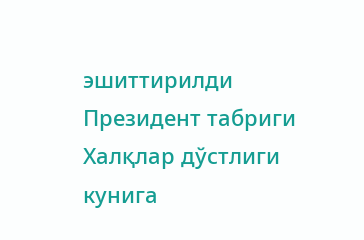эшиттирилди Президент табриги Халқлар дўстлиги кунига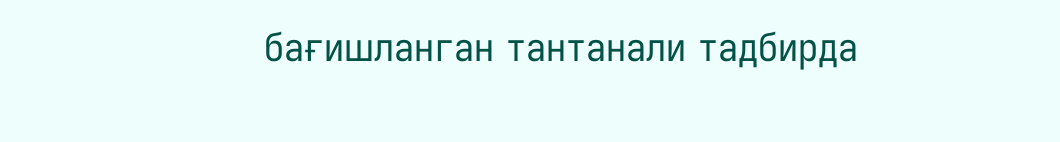бағишланган тантанали тадбирда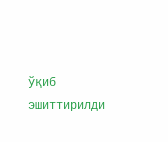ўқиб эшиттирилди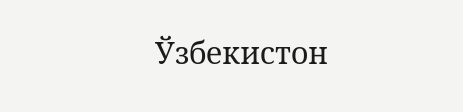Ўзбекистон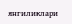янгиликлари